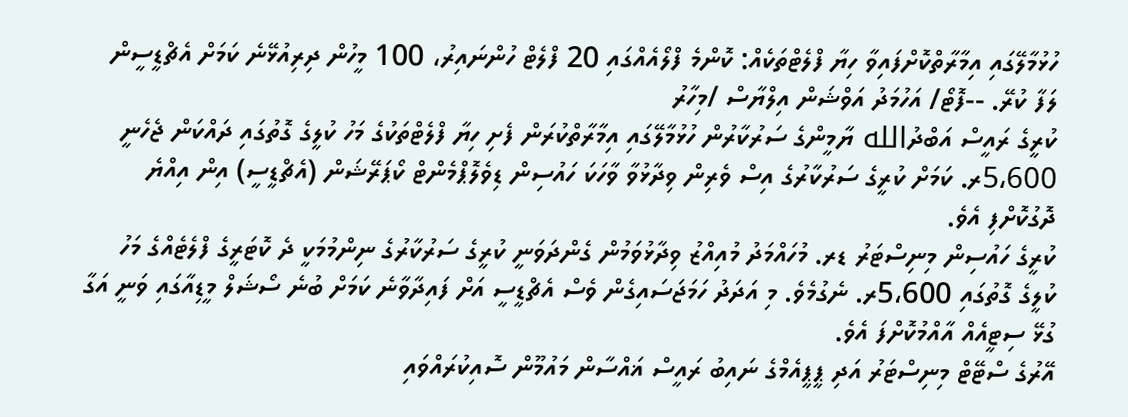ހުޅުމާލޭގައި އިމާރާތްކޮށްފައިވާ ހިޔާ ފްލެޓްތަކެއް: ކޮންމެ ފްލޯއެއްގައި 20 ފްލެޓް ހުންނައިރު، 100 މީހުން ދިރިއުޅޭނެ ކަމަށް އެޗްޑީސީން ލަފާ ކުރޭ. --ފޮޓޯ/ އަހުމަދު އަވްޝަން އިލްޔާސް /މިހާރު
ކުރީގެ ރައީސް އަބްދުالله ޔާމީންގެ ސަރުކާރުން ހުޅުމާލޭގައި އިމާރާތްކުރަން ފެށި ހިޔާ ފްލެޓްތަކުގެ މަހު ކުލީގެ ގޮތުގައި ދައްކަން ޖެހެނީ 5،600ރ. ކަމަށް ކުރީގެ ސަރުކާރުގެ އިސް ވެރިން ވިދާޅުވާ ވާހަކަ ހައުސިން ޑިވެލޮޕްމެންޓް ކޯޕަރޭޝަން (އެޗްޑީސީ) އިން އިއްޔެ ދޮގުކޮށްފި އެވެ.
ކުރީގެ ހައުސިން މިނިސްޓަރު ޑރ. މުހައްމަދު މުއިއްޒު ވިދާޅުވަމުން ގެންދަވަނީ ކުރީގެ ސަރުކާރުގެ ނިންމުމަކީ ދެ ކޮޓަރީގެ ފްލެޓެއްގެ މަހު ކުލީގެ ގޮތުގައި 5،600ރ. ނެގުމެވެ. މި އަދަދު ހަމަޖަސައިގެން ވެސް އެޗްޑީސީ އަށް ފައިދާވާނެ ކަމަށް ބުނެ ސޯޝަލް މީޑިއާގައި ވަނީ އަގާ ގުޅޭ ސިޓީއެއް އާއްމުކޮށްފަ އެވެ.
އޭރުގެ ސްޓޭޓް މިނިސްޓަރު އަދި ޕީޕީއެމްގެ ނައިބު ރައީސް ޣައްސާން މައުމޫން ސޮއިކުރައްވައި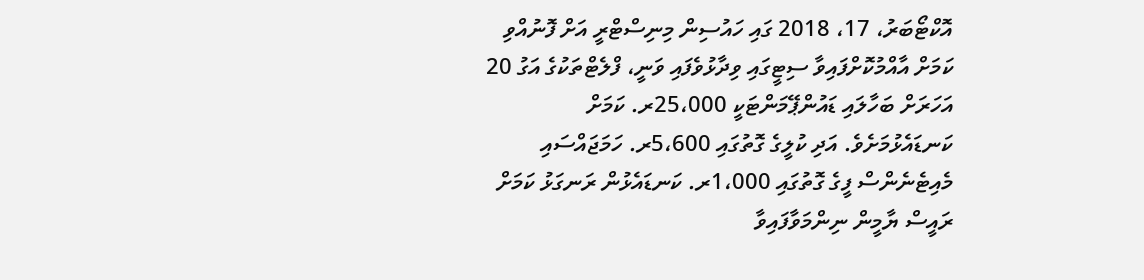އޮކްޓޯބަރު، 17، 2018 ގައި ހައުސިން މިނިސްޓްރީ އަށް ފޮނުއްވި ކަމަށް އާއްމުކޮށްފައިވާ ސިޓީގައި ވިދާޅުވެފައި ވަނީ، ފްލެޓްތަކުގެ އަގު 20 އަހަރަށް ބަހާލައި ޑައުންޕޭމަންޓަކީ 25،000ރ. ކަމަށް ކަނޑައެޅުމަށެވެ. އަދި ކުލީގެ ގޮތުގައި 5،600ރ. ހަމަޖައްސައި މެއިޓެނެންސް ފީގެ ގޮތުގައި 1،000ރ. ކަނޑައެޅުން ރަނގަޅު ކަމަށް ރައީސް ޔާމީން ނިންމަވާފައިވާ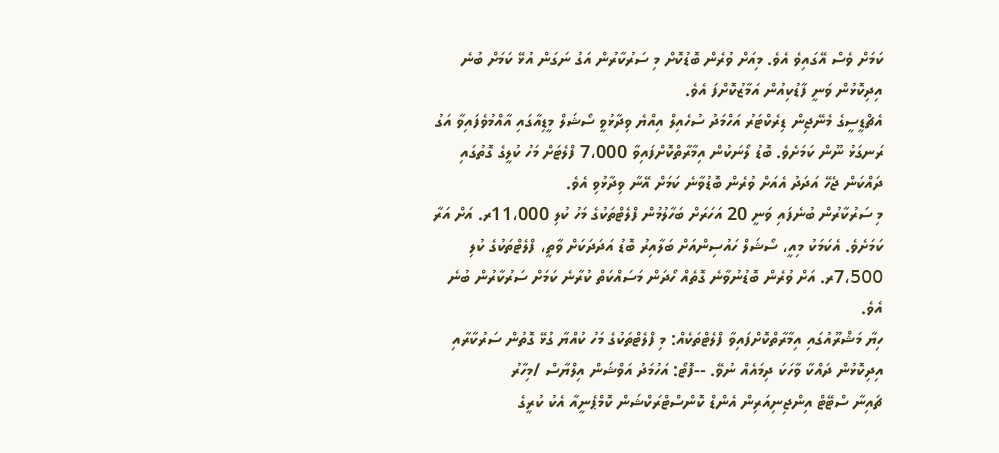ކަމަށް ވެސް އޭގައިވެ އެވެ. މިއަށް ވުރެން ބޮޑުކޮށް މި ސަރުކާރުން އަގު ނަގަން އުޅޭ ކަމަށް ބުނެ އިދިކޮޅުން ވަނީ ފާޑުކިއުން އަމާޒުކޮށްފަ އެވެ.
އެޗްޑީސީގެ މެނޭޖިން ޑިރެކްޓަރު އަހްމަދު ސުހެއިލް އިއްޔެ ވިދާޅުވީ ސޯޝަލް މީޑިއާގައި އާއްމުވެފައިވާ އަގު ރަނގަޅު ނޫން ކަމަށެވެ. ބޮޑު ލޯނަކުން އިމާރާތްކޮށްފައިވާ 7،000 ފްލެޓަށް މަހު ކުލީގެ ގޮތުގައި ދައްކަން ޖެހޭ އަދަދު އެއަށް ވުރެން ބޮޑުވާނެ ކަމަށް އޭނާ ވިދާޅުވި އެވެ.
މި ސަރުކާރުން ބުނެފައި ވަނީ 20 އަހަރަށް ބަހާލުމުން ފްލެޓްތަކުގެ މަހު ކުލި 11،000ރ. އަށް އަރާ ކަމަށެވެ. އެކަމަކު މިއީ، ސޯޝަލް ހައުސިންއަށް ބަލާއިރު ބޮޑު އަދަދަކަށް ވާތީ، ފްލެޓްތަކުގެ ކުލި 7،500ރ. އަށް ވުރެން ބޮޑުނުވާނެ ގޮތެއް ހޯދަން މަސައްކަތް ކުރާނެ ކަމަށް ސަރުކާރުން ބުނެ އެވެ.
ހިޔާ މަޝްރޫއުގައި އިމާރާތްކޮށްފައިވާ ފްލެޓްތަކެއް: މި ފްލެޓްތަކުގެ މަހު ކުއްޔާ ގުޅޭ ގޮތުން ސަރުކާރާއި އިދިކޮޅުން ދައްކާ ވާހަކަ ދިމައެއް ނުވޭ. --ފޮޓޯ: އަހުމަދު އަވްޝަން އިލްޔާސް /މިހާރު
ޗައިނާ ސްޓޭޓް އިންޖިނިއަރިން އެންޑް ކޮންސްޓްރަކްޝަން ކޮމްޕެނީއާ އެކު ކުރީގެ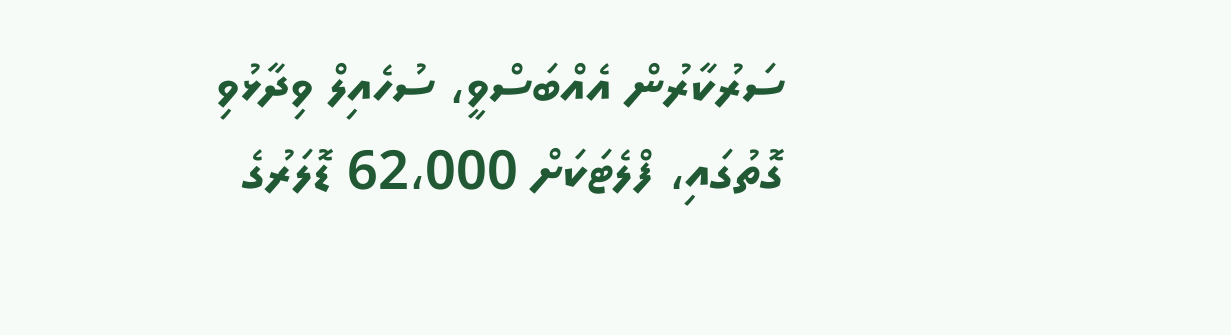ސަރުކާރުން އެއްބަސްވީ، ސުހެއިލް ވިދާޅުވި ގޮތުގައި، ފްލެޓަކަށް 62،000 ޑޮލަރުގެ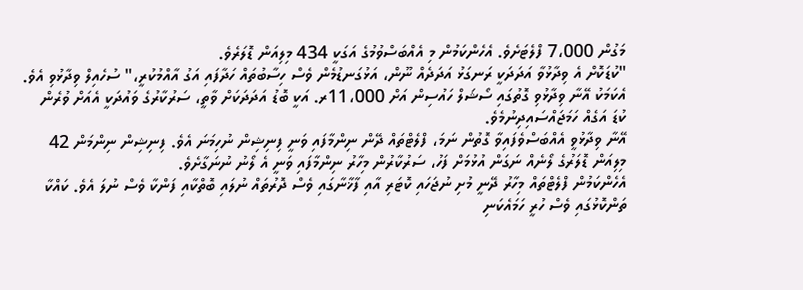މަގުން 7،000 ފްލެޓަށެވެ. އެހެންކަމުން މި އެއްބަސްވުމުގެ އަގަކީ 434 މިލިއަން ޑޮލަރެވެ.
"ކުޑަކޮށް އެ ވިދާޅުވާ އަދަދަކީ ރަނގަޅު އަދަދެއް ނޫން، އަޅުގަނޑުމެން ވެސް ހިސާބުތައް ހަދާފައި އަގު އާއްމުކުރީ،" ސުހެއިލް ވިދާޅުވި އެވެ.
އެކަމަކު އޭނާ ވިދާޅުވި ގޮތުގައި ސޯޝަލް ހައުސިން އަށް 11،000ރ. އަކީ ބޮޑު އަދަދަކަށް ވާތީ، ސަރުކާރުގެ ވައުދަކީ އެއަށް ވުރެން ކުޑަ އަގެއް ހަމަޖައްސައިދިނުމެވެ.
އޭނާ ވިދާޅުވީ އެއްބަސްވެފައިވާ ގޮތުން ނަމަ، ފްލެޓްތައް ދޭން ނިންމާފައި ވަނީ ފިނިޝިން ނުހިމަނަ އެވެ. ފިނިޝިން ނިންމަން 42 މިލިއަން ޑޮލަރުގެ ލޯނެއް ނަގަން އުޅުމަށް ފަހު، ސަރުކާރުން މިހާރު ނިންމާފައި ވަނީ އެ ލޯނު ނުނަގާށެވެ.
އެހެންކަމުން ފްލެޓްތައް މިހާރު ދޭނީ މުށި ނުޖަހައި ކޮޓަރި އާއި ފާޚާނާގައި ވެސް ދޮރުތައް ނުލައި ބޮތްކާއި ފަންކާ ވެސް ނުލަ އެވެ. ކައްކާ ތަންކޮޅުގައި ވެސް ހުރީ ހަމައެކަނި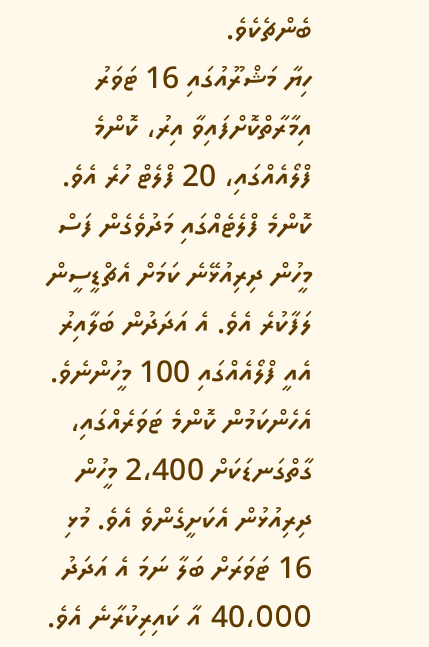ބެންޗެކެވެ.
ހިޔާ މަޝްރޫއުގައި 16 ޓަވަރު އިމާރާތްކޮށްފައިވާ އިރު، ކޮންމެ ފްލޯއެއްގައި، 20 ފްލެޓް ހުރެ އެވެ. ކޮންމެ ފްލެޓެއްގައި މަދުވެގެން ފަސް މީހުން ދިރިއުޅޭނެ ކަމަށް އެޗްޑީސީން ލަފާކުރެ އެވެ. އެ އަދަދުން ބަލާއިރު އެއީ ފްލޯއެއްގައި 100 މީހުންނެވެ. އެހެންކަމުން ކޮންމެ ޓަވަރެއްގައި، ގާތްގަނޑަކަށް 2،400 މީހުން ދިރިއުޅުން އެކަށީގެންވެ އެވެ. މުޅި 16 ޓަވަރަށް ބަލާ ނަމަ އެ އަދަދު 40،000 އާ ކައިރިކުރާނެ އެވެ.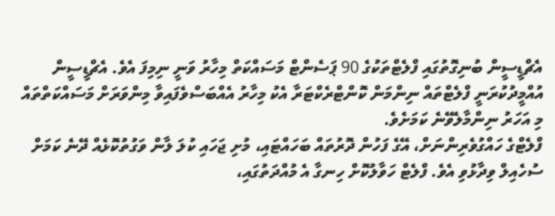އެޗްޑީސީން ބުނިގޮތުގައި ފްލެޓްތަކުގެ 90 ޕަސެންޓް މަސައްކަތް މިހާރު ވަނީ ނިމިފަ އެވެ. އެޗްޑީސީން އުއްމީދުކުރަނީ ފްލެޓްތައް ނިންމަން ކޮންޓްރެކްޓަރާ އެކު މިހާރު އެއްބަސްވެފައިވާ މިންވަރަށް މަސައްކަތްތައް މި އަހަރު ނިންމާލެވޭނެ ކަމަށެވެ.
ފްލެޓްގެ ހައްގުވެރިންނަށް، އޭގެ ފަހުން ދޮރުތައް ބަހައްޓައި، މުށި ޖަހައި ކުލަ ލާން ވަގުތުކޮޅެއް ދޭނެ ކަމަށް ސުހެއިލް ވިދާޅުވި އެވެ. ފްލެޓް ހަވާލުކޮށް ހިނގާ އެ މުއްދަތުގައި،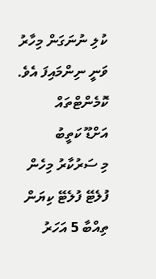ކުލި ނުނަގަން މިހާރު ވަނީ ނިންމައިފަ އެވެ.
ކޮމެންޓްތައް
އަށްޑޫ ކަތީބު
މި ސަރުކާރު މިހެން ފުލެޓޭ ފުލެޓޭ ކިޔަން ތިއްބާ 5 އަހަރު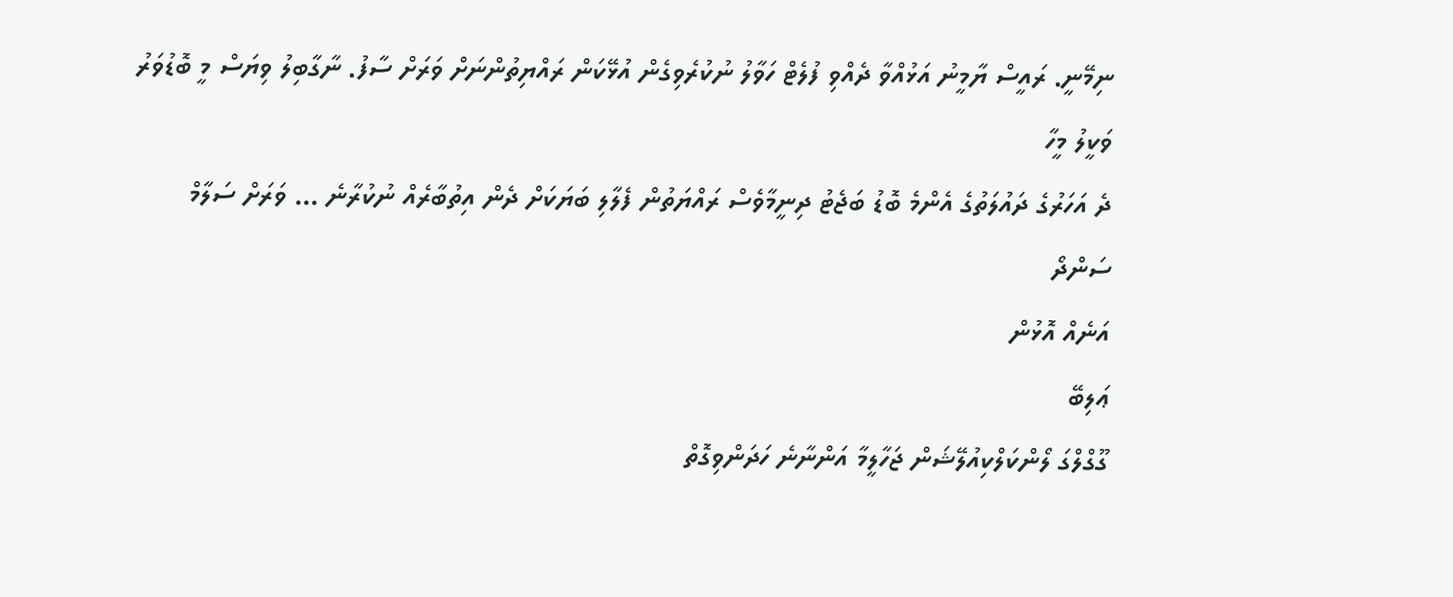ނިމޭނީ. ރައީސް ޔާމީނު އަޅުއްވާ ދެއްވި ފުލެޓް ހަވާލު ނުކުރެވިގެން އުޅޭކަން ރައްޔިތުންނަށް ވަރަށް ސާފު. ނާގާބިލު ވިޔަސް މީ ބޮޑުވަރު
ވަކީލު މީހާ
ދެ އަހަރުގެ ދައުލަތުގެ އެންމެ ބޮޑު ބަޖެޓު ދިނީމާވެސް ރައްޔަތުން ފެލާލި ބަޔަކަށް ދެން އިތުބާރެއް ނުކުރާނެ ... ވަރަށް ސަލާމް
ސަންދޯ
އަނެއް އޮޅުން
ޢަލިބޭ
ގޫގްލްގަ ލޯންކަލްކިއުލޭޝަން ޖަހާލީމާ އަންނާނެ ހަދަންވިގޮތް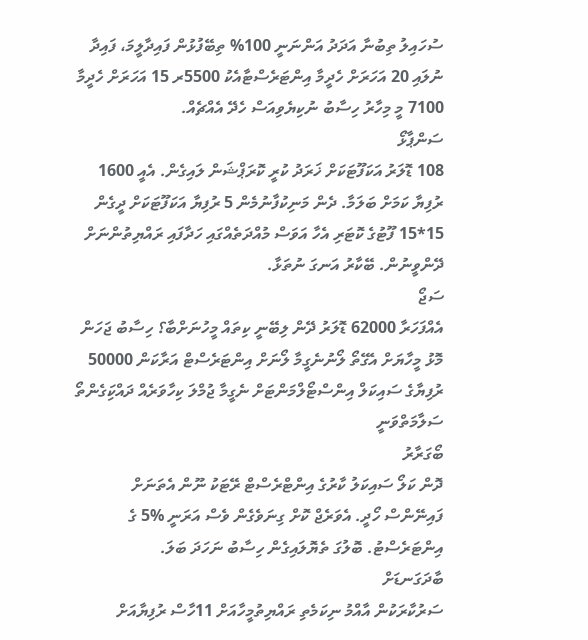ސުހައިލު ތިބުނާ އަދަދު އަންނަނީ 100% ތިބޭފުޅުން ފައިދާލީމަ، ފައިދާ ނުލައި 20 އަހަރަށް ހެދީމާ އިންޓަރެސްޓާއެކު 5500ރ 15 އަހަރަށް ހެދީމާ 7100 މީ މިހާރު ހިސާބު ނުކިޔެވިއަސް ހެދޭ އެއްޗެއް.
ސަންޕާޅޯ
108 ޑޮލަރު އަކަފޫޓަކަށް ޚަރަދު ކުރީ ކޮރަޕްޝަން ލައިގެން. އެއީ 1600 ރުފިޔާ ކަމަށް ބަލަމާ. ދެން މަނިކުފާނުމެން 5 ރުފިޔާ އަކަފޫޓަކަށް ދީގެން 15*15 ފޫޓުގެ ކޮޓަރި އެހާ އަވަސް މުއްދަތެއްގައި ހަދާފައި ރައްޔިތުންނަށް ދޭންވީނުން. ބޭކާރު އަނގަ ނުތަޅާ.
ސަޖޯ
އެއްފަހަރާ 62000 ޑޮލަރު ދޭން ލިބޭނީ ކިތައް މީހުނަށްބާ؟ ހިސާބު ޖަހަން މޮޅު މީހާޔަށް އެގޭތޯ ލޯނުނެގީމާ ލޯނަށް އިންޓަރެސްޓް އަރާކަން 50000 ރުފިޔާގެ ސައިކަލް އިންސްޓޯލްމަންޓަށް ނެގީމާ ޖުމްލަ ކިހާވަރެއް ދައްކަިގެންތޯ ސަލާމަތްވަނީ
ބޯގަރާރު
ދޮން ކަލޯ ސައިކަލު ކާރުގެ އިންޓްރެސްޓް ރޭޓަކު ނޫން އެތަނަށް ފައިނޭންސް ހޯދީ. އެވަރެޖް ކޮށް ގިނަވެގެން ވެސް އަރަނީ %5 ގެ އިންޓަރެސްޓު. ބޮލުގަ ތެޔޮލައިގެން ހިސާބު ނަހަދަ ބަލަ.
ބާދަގަނޑަށް
ސަރުކާރަކުން އާއްމު ނިކަމެތި ރައްޔިތުމީހާއަށް 11ހާސް ރުފިޔާއަށް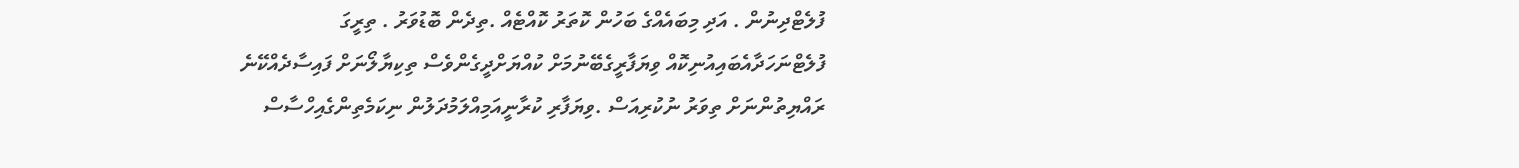ފުލެޓްދިނުން . އަދި މިބައެއްގެ ބަހުން ކޮތަރު ކޮއްޓެއް .ތިދެން ބޮޑުވަރު . ތިރީގަ ފުލެޓްނަހަދާއެބައިއުނިކޮއް ވިޔަފާރީގެބޭނުމަށް ކުއްޔަށްދީގެންވެސް ތިކިޔާލޯނަށް ފައިސާދެއްކޭނެ ރައްޔިތުންނަށް ތިވަރު ނުކުރިއަސް .ވިޔަފާރި ކުރާނީއަމިއްލަމުދަލުން ނިކަމެތިންގެއިހްސާސް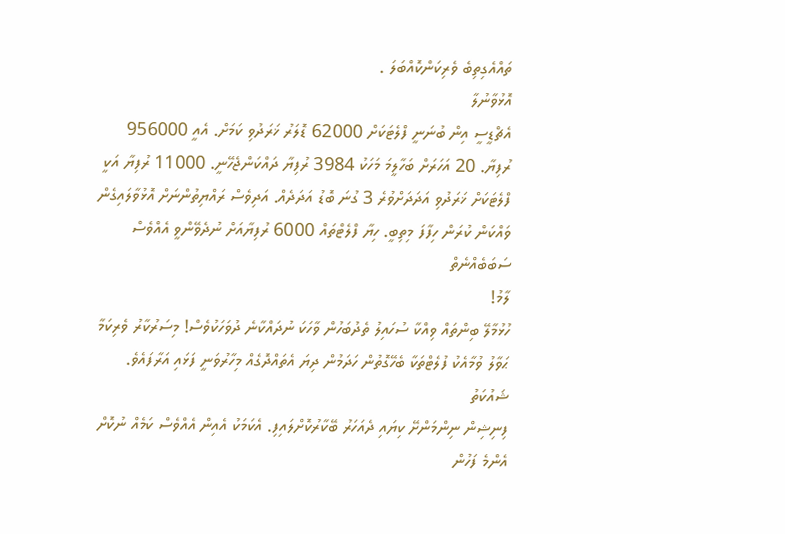ތައްއެގިތިބެ ވެރިކަންކޮއްބަލަ .
އޮޅުވާނުލާ
އެޗްޑީސީ އިން ބުނަނީ ފްލެޓަކަށް 62000 ޑޮލަރު ޚަރަދުވި ކަމަށް. އެއީ 956000 ރުފިޔާ. 20 އަހަރަށް ބަހާލީމަ މަހަކު 3984 ރުފިޔާ ދައްކަންޖެހޭނީ. 11000 ރުފިޔާ އަކީ ފްލެޓަކަށް ޚަރަދުވި އަދަދަށްވުރެ 3 ގުނަ ބޮޑު އަދަދެއް. އަދިވެސް ރައްޔިތުންނަށް އޮޅުވާލައިގެން ވައްކަން ކުރަން ހިފާފަ މިތިބީ. ހިޔާ ފްލެޓްތައް 6000 ރުފިޔާއަށް ނުދެވޭންވީ އެއްވެސް ސަބަބެއްނެތް
ލާމު!
ހުޅުމާލޭ ބިންތައް ވިއްކާ ސުހައިލު ތެދުބަހުން ވާހަކަ ނުދައްކާނެ ދުވަހަކުވެސް! މިސަރުކާރު ވެރިކަމާ ޙަވާލު ވުމާއެކު ފުލެޓްތަކާ ބެހޭގޮތުން ހަދަމުން ދިޔަ އެތައްދޮގެއް މިހާރުވަނީ ފަޅައި އަރާފައެވެ.
ޝައުކަތު
ފިނިޝިން ނިންމަންށޭ ކިޔައި ދެއަހަރު ބޭކާރުކޮށްލައިފި. އެކަމަކު އެއިން އެއްވެސް ކަމެއް ނުކޮށް އެންމެ ފަހުން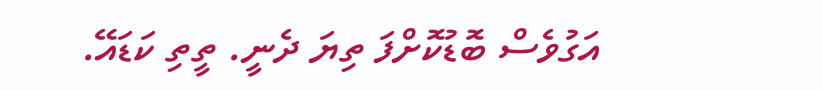އަގުވެސް ބޮޑުކޮށްފަ ތިޔަ ދެނީ. ތީތި ކަޑައޭ.